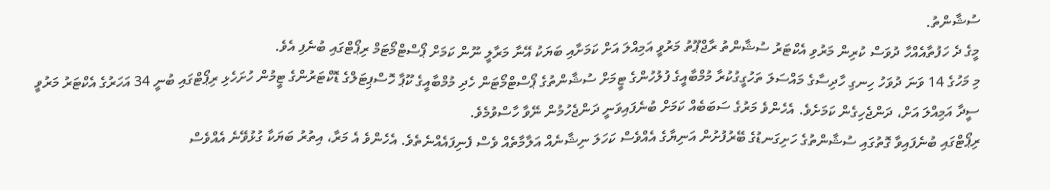ސުޝާންތު.
މީގެ ދެ ހަފުތާއެއްހާ ދުވަސް ކުރިން މަރުވި އެކްޓަރު ސުޝާންތު ރާޖްޕޫތު މަރުވީ އަމިއްލަ އަށް ކަމަށާއި ބަޔަކު އޭނާ މަރާލީ ނޫން ކަމަށް ޕޯސްޓްމޯޓަމް ރިޕޯޓްގައި ބުނެފި އެވެ.
މި މަހުގެ 14 ވަނަ ދުވަހު ހިނގި ހާދިސާގެ މައްސަލަ ތަހުގީގުކުރާ މުމްބާއީގެ ފުލުހުންގެ ޓީމަށް ސުޝާންތުގެ ޕޯސްޓްމޯޓަން ހެދި މުމްބާއީގެ ކޫޕާ ހޮސްޕިޓަލްގެ ޑޮކްޓަރުންގެ ޓީމުން ހުށަހެޅި ރިޕޯޓްގައި ބުނީ 34 އަހަރުގެ އެކްޓަރު މަރުވީ ސީދާ އަމިއްލަ އަށް، ދަންޖެހިގެން ކަމަށެވެ. އެހެންވެ މަރުގެ ސަބަބެއް ކަމަށް ބުނެފައިވަނީ ދަންޖެހުމުން ނޭވާ ހާސްވުމެވެ.
ރިޕޯޓްގައި ބުނެފައިވާ ގޮތުގައި ސުޝާންތުގެ ހަށިގަނޑުގެ ބޭރުފުށުން އަނިޔާގެ އެއްވެސް ކަހަލަ ނިޝާނެއް އަލާމާތެއް ވެސް ފެނިފައެއްނެތެވެ. އެހެންވެ އެ މަރާ، އިތުރު ބަޔަކާ ގުޅުވޭނެ އެއްވެސް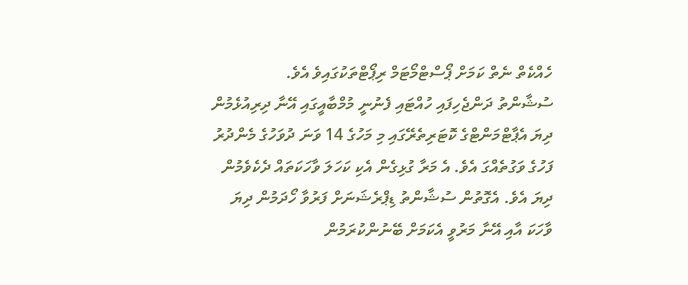ހެއްކެތް ނެތް ކަމަށް ޕޯސްޓްމޯޓަމް ރިޕޯޓްތަކުގައިވެ އެވެ.
ސުޝާންތު ދަންޖެހިފައި ހުއްޓައި ފެނުނީ މުމްބާއީގައި އޭނާ ދިރިއުޅެމުން ދިޔަ އެޕާޓްމަންޓްގެ ކޮޓަރިތެރޭގައި މި މަހުގެ 14 ވަނަ ދުވަހުގެ މެންދުރު ފަހުގެ ވަގުތެއްގަ އެވެ. އެ މަރާ ގުޅިގެން އެކި ކަހަލަ ވާހަކަތައް ދެކެވެމުން ދިޔަ އެވެ. އެގޮތުން ސުޝާންތު ޑިޕްރެޝަނަށް ފަރުވާ ހޯދަމުން ދިޔަ ވާހަކަ އާއި އޭނާ މަރުވީ އެކަމަށް ބޭނުންކުރަމުން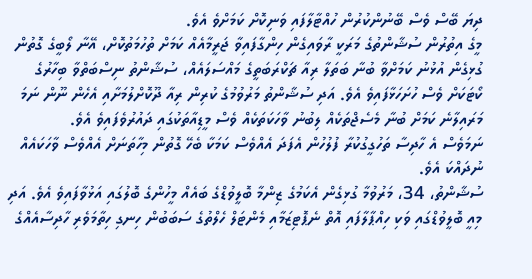ދިޔަ ބޭސް ވެސް ބޭނުންކުރުން ހުއްޓާލާފައި ވަނިކޮށް ކަމަށްވެ އެވެ.
މީގެ އިތުރުން ސުޝާންތުގެ މަރަކީ ރާވައިގެން ހިންގާފައިވާ ޖަރީމާއެއް ކަމަށް ތުހުމަތުކޮށް، އޭނާ ލޯބީގެ ގޮތުން ގުޅިގެން އުޅުނު ކަމަށްވާ ބުނާ ބަތަލާ ރިއާ ޗަކްރަބަތީގެ މައްސަލައެއް، ސުޝާންތު ނިސްބަތްވާ ބިހާރުގެ ކޯޓަކަށް ވެސް ހުށަހަޅާފައިވެ އެވެ. އަދި ސުޝާންތު މަރުވުމުގެ ކުރިން ރިއާ ދޫކޮށްލުމަށާއި އެހެން ނޫން ނަމަ މަރައިލާނެ ކަމަށް ބުނާ މެސެޖްތަކެއް ލިބުނު ވާހަކަތަކެއް ވެސް މީޑިއާތަކުގައި ދައުރުވެފައިވެ އެވެ.
ނަމަވެސް އެ ހާދިސާ ތަހުގީގުކުރާ ފުލުހުން އެފަދަ އެއްވެސް ކަމަކާ ބެހޭ ގޮތުން މިހާތަނަށް އެއްވެސް ވާހަކައެއް ނުދައްކަ އެވެ.
ސުޝާންތު، 34، މަރުވުމާ ގުޅިގެން އެކަމުގެ ޒިންމާ ބޮލީވުޑްގެ ބައެއް މީހުންގެ ބޮލުގައި އަޅުވާފައިވެ އެވެ. އަދި މިއީ ބޮލީވުޑްގައި ވަކި ހިއްޕާލާފައި އޮތް ނެޕޮޓިޒަމާއި މެންޓަލް ހެލްތުގެ ސަބަބުން ހިނގި ހިތާމަވެރި ހާދިސާއެއްގެ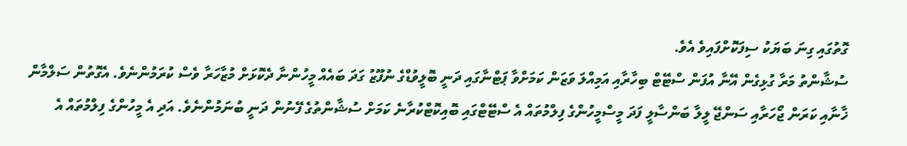ގޮތުގައި ގިނަ ބަޔަކު ސިފަކޮށްފައިވެ އެވެ.
ސުޝާންތު މަރާ ގުޅިގެން އޭނާ އުފަން ސްޓޭޓް ބިހާރާއި އަމިއްލަ ވަޒަން ކަމަށްވާ ޕަޓްނާގައި ދަނީ ބޮލީވުޑްގެ ނުފޫޒު ގަދަ ބައެއް މީހުންނާ ދެކޮޅަށް މުޒާހަރާ ވެސް ކުރަމުންނެވެ. އެގޮތުން ސަލްމާން ޚާނާއި ކަރަން ޖޯހަރާއި ސަންޖޭ ލީލާ ބަންސާލީ ފަދަ މީސްމީހުންގެ ފިލްމުތައް އެ ސްޓޭޓްގައި ބޮއިކޮޓްކުރާނެ ކަމަށް ސުޝާންތުގެ ފޭނުން ދަނީ ބުނަމުންނެވެ. އަދި އެ މީހުންގެ ފިލްމުތައް އެ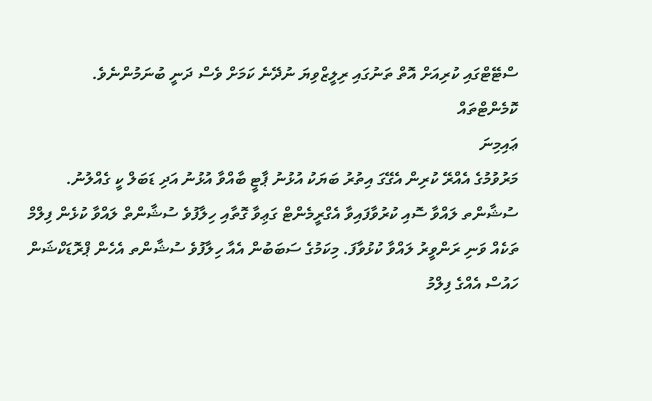ސްޓޭޓްގައި ކުރިއަށް އޮތް ތަނުގައި ރިލީޒްވިޔަ ނުދޭނެ ކަމަށް ވެސް ދަނީ ބުނަމުންނެވެ.
ކޮމެންޓްތައް
ޢައިމިނަ
މަރުވުމުގެ އެއްރޭ ކުރިން އެގޭގަ އިތުރު ބަޔަކު އުޅުނު ޕާޓީ ބާއްވާ އުޅުނު އަދި ޑަބަލް ކީ ގެއްލުނު. ސުޝާންތ ލައްވާ ސޮއި ކުރުވާފައިވާ އެގްރީމެންޓް ގަޢިވާ ގޮތާއި ހިލާފުވެ ސުޝާންތް ލައްވާ ކުޅެން ފިލްމް ތަކެއް ވަނި ރަންވީރު ލައްވާ ކުޅުވާފަ. މިކަމުގެ ސަބަބުން އެއާ ހިލާފުވެ ސުޝާންތ އެހެން ޕްރޮޑަކްޝަން ހައުސް އެއްގެ ފިލްމު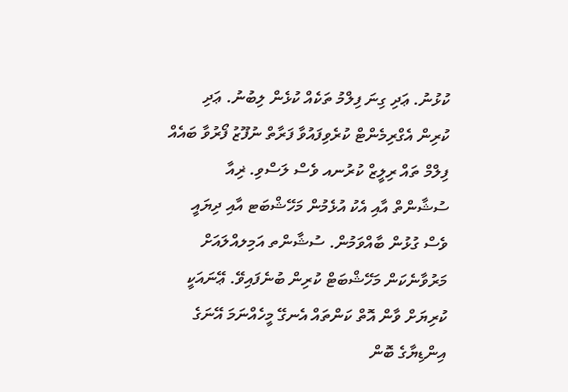ކުޅުނު. ޢަދި ގިނަ ފިލްމު ތަކެއް ކުޅެން ލިބުނު. ޢަދި ކުރިން އެގްރިމެންޓް ކުރެވިފައުވާ ފަރާތް ނުފޫޒު ފޯރުވާ ބައެއް ފިލްމް ތައް ރިލީޒް ކުރުނއ ވެސް ލަސްވި. ޜިއާ ސުޝާންތް އާއި އެކު އުޅެމުން މަހޭޝްބަޓ އާއި ދިޔައީ ވެސް ގުޅުން ބާއްވަމުން. ސުޝާންތ އަމިލއްލައަށް މަރުވާނެކަން މަހޭޝްބަޓް ކުރިން ބުނެފައިވޭ. ޢޭނައަކީ ކުރިޔަށް ވާން އޮތް ކަންތައް އެނގޭ މީހެއްނަމަ އޭނަގެ އިންޑިޔާގެ ބޮން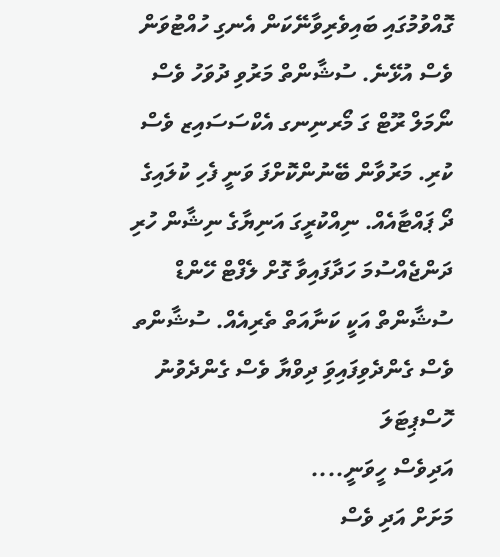ގޮއްވުމުގައި ބައިވެރިވާނޭކަން އެނގި ހުއްޓުވަން ވެސް އުޅޭނެ. ސުޝާންތް މަރުވި ދުވަހު ވެސް ނޯމަލް ރޫޓް ގަ މޯރނިނގ އެކްސަސައިޒ ވެސް ކުރި. މަރުވާން ބޭނުންކޮށްފަ ވަނީ ފެހި ކުލައިގެ ދޯ ޕައްޓާއެއް. ނިއްކުރީގަ އަނިޔާގެ ނިޝާން ހުރި ދަންޖެއްސުމަ ހަދާފައިވާ ގޮށް ލެފްޓް ހޭންޑް ސުޝާންތް އަކީ ކަނާއަތް ތެރިއެއް. ސުޝާންތ ވެސް ގެންދެވިފައިވަި ދިވްޔާ ވެސް ގެންދެވުނު ހޮސްޕިޓަލަ
އަދިވެސް ހީވަނީ....
މަށަށް އަދި ވެސް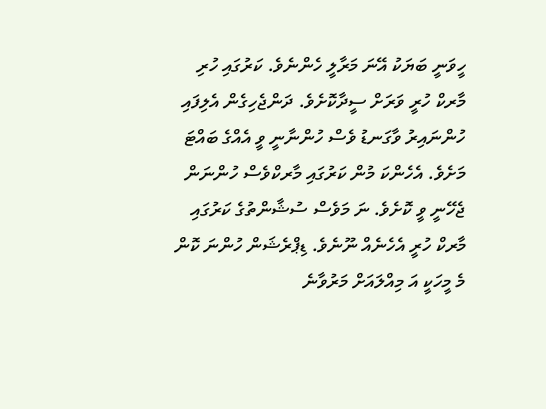ހީވަނީ ބަޔަކު އޭނަ މަރާލީ ހެންނެވެ. ކަރުގައި ހުރި މާރކް ހުރީ ވަރަށް ސީދާކޮށެވެ. ދަންޖެހިގެން އެލިފައި ހުންނައިރު ވާގަނޑު ވެސް ހުންނާނީ ވީ އެއްގެ ބައްޓަ މަށެވެ. އެހެންކަ މުން ކަރުގައި މާރކްވެސް ހުންނަން ޖެހޭނީ ވީ ކޮށެވެ. ނަ މަވެސް ސުޝާންތުގެ ކަރުގައި މާރކް ހުރީ އެހެނެއް ނޫނެވެ. ޑިޕްރެޝަން ހުންނަ ކޮން މެ މީހަކީ އަ މިއްލައަށް މަރުވާނެ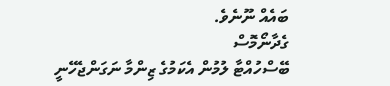ބައެއް ނޫނެވެ.
ގެދާނޯމޮސް
ބޭސްހުއްޓާ ލުމުން އެކަމުގެ ޒިންމާ ނަގަންޖެހޭނީ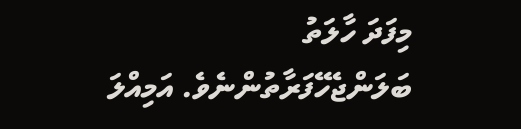މިފަދަ ހާލަތު ބަލަންޖެހޭފަރާތުންނެވެ. އަމިއްލަ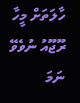ހާލަތަށް މީހާ ރޫޖޫއު ނުވެވޭ ނަމަ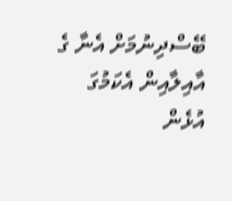ބޭސްދިނުމަށް އެނާ ގެ އާއިލާއިން އެކަމުގަ އުޅެން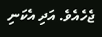ޖެހެއެވެ. އަދި އެކަނި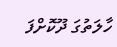ހާލަތުގަ ދޫކޮށްފަ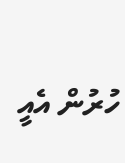ހުރުން އެއީ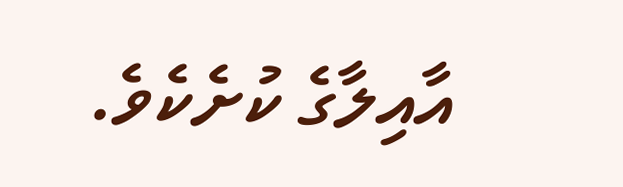އާއިލާގެ ކުށެކެވެ.